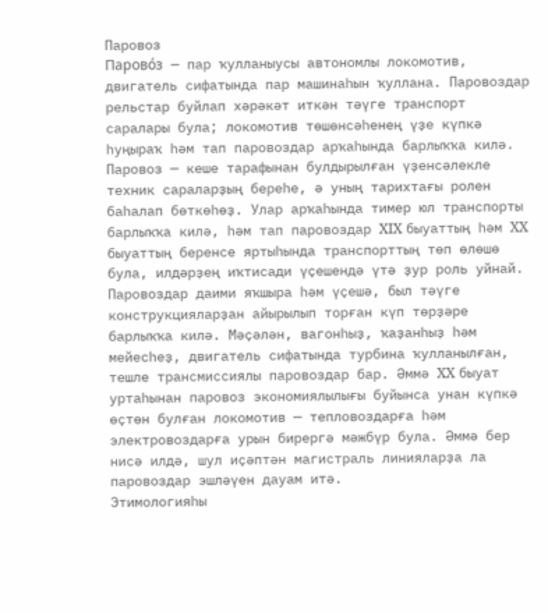Паровоз
Парово́з — пар ҡулланыусы автономлы локомотив, двигатель сифатында пар машинаһын ҡуллана. Паровоздар рельстар буйлап хәрәкәт иткән тәүге транспорт саралары була; локомотив төшөнсәһенең үҙе күпкә һуңыраҡ һәм тап паровоздар арҡаһында барлыҡҡа килә.
Паровоз — кеше тарафынан булдырылған үҙенсәлекле техник сараларҙың береһе, ә уның тарихтағы ролен баһалап бөткөһөҙ. Улар арҡаһында тимер юл транспорты барлыҡҡа килә, һәм тап паровоздар XIX быуаттың һәм XX быуаттың беренсе яртыһында транспорттың төп өлөшө була, илдәрҙең иҡтисади үҫешендә үтә ҙур роль уйнай.
Паровоздар даими яҡшыра һәм үҫешә, был тәүге конструкцияларҙан айырылып торған күп төрҙәре барлыҡҡа килә. Мәҫәлән, вагонһыҙ, ҡаҙанһыҙ һәм мейесһеҙ, двигатель сифатында турбина ҡулланылған, тешле трансмиссиялы паровоздар бар. Әммә XX быуат уртаһынан паровоз экономиялылығы буйынса унан күпкә өҫтөн булған локомотив — тепловоздарға һәм электровоздарға урын бирергә мәжбүр була. Әммә бер нисә илдә, шул иҫәптән магистраль линияларҙа ла паровоздар эшләүен дауам итә.
Этимологияһы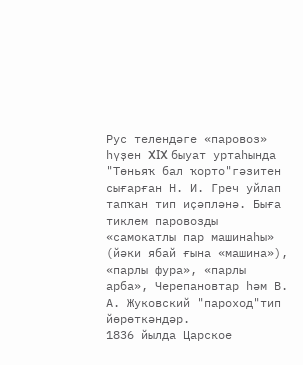Рус телендәге «паровоз» һүҙен XIX быуат уртаһында "Төньяҡ бал ҡорто"гәзитен сығарған Н. И. Греч уйлап тапҡан тип иҫәпләнә. Быға тиклем паровозды «самокатлы пар машинаһы» (йәки ябай ғына «машина»), «парлы фура», «парлы арба», Черепановтар һәм В. А. Жуковский "пароход"тип йөрөткәндәр.
1836 йылда Царское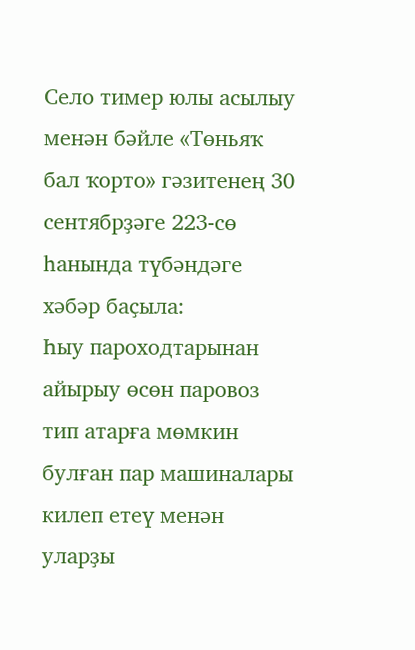Село тимер юлы асылыу менән бәйле «Төньяҡ бал ҡорто» гәзитенең 30 сентябрҙәге 223-сө һанында түбәндәге хәбәр баҫыла:
Һыу пароходтарынан айырыу өсөн паровоз тип атарға мөмкин булған пар машиналары килеп етеү менән уларҙы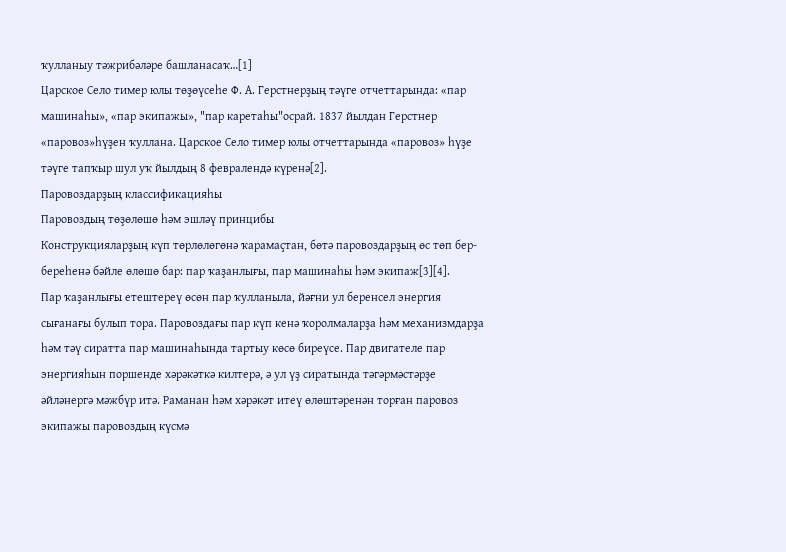ҡулланыу тәжрибәләре башланасаҡ…[1]
Царское Село тимер юлы төҙөүсеһе Ф. А. Герстнерҙың тәүге отчеттарында: «пар машинаһы», «пар экипажы», "пар каретаһы"осрай. 1837 йылдан Герстнер «паровоз»һүҙен ҡуллана. Царское Село тимер юлы отчеттарында «паровоз» һүҙе тәүге тапҡыр шул уҡ йылдың 8 февралендә күренә[2].
Паровоздарҙың классификацияһы
Паровоздың төҙөлөшө һәм эшләү принцибы
Конструкцияларҙың күп төрлөлөгөнә ҡарамаҫтан, бөтә паровоздарҙың өс төп бер-береһенә бәйле өлөшө бар: пар ҡаҙанлығы, пар машинаһы һәм экипаж[3][4].
Пар ҡаҙанлығы етештереү өсөн пар ҡулланыла, йәғни ул беренсел энергия сығанағы булып тора. Паровоздағы пар күп кенә ҡоролмаларҙа һәм механизмдарҙа һәм тәү сиратта пар машинаһында тартыу көсө биреүсе. Пар двигателе пар энергияһын поршенде хәрәкәткә килтерә, ә ул үҙ сиратында тәгәрмәстәрҙе әйләнергә мәжбүр итә. Раманан һәм хәрәкәт итеү өлөштәренән торған паровоз экипажы паровоздың күсмә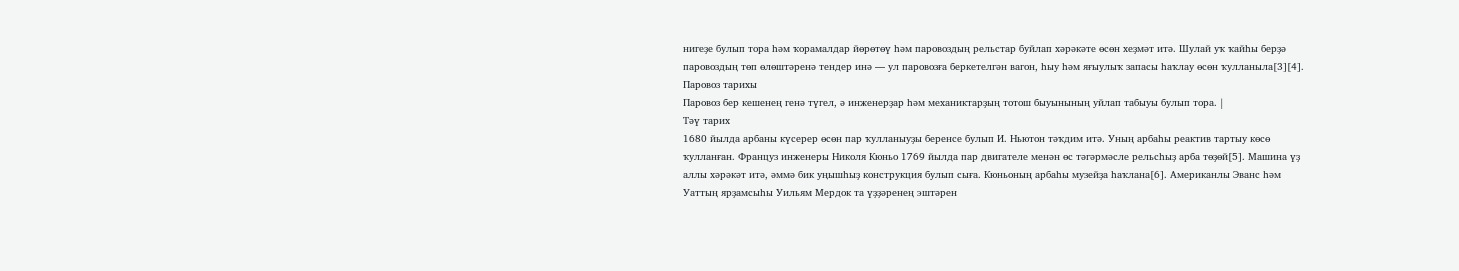нигеҙе булып тора һәм ҡорамалдар йөрөтөү һәм паровоздың рельстар буйлап хәрәкәте өсөн хеҙмәт итә. Шулай уҡ ҡайһы берҙә паровоздың төп өлөштәренә тендер инә — ул паровозға беркетелгән вагон, һыу һәм яғыулыҡ запасы һаҡлау өсөн ҡулланыла[3][4].
Паровоз тарихы
Паровоз бер кешенең генә түгел, ә инженерҙар һәм механиктарҙың тотош быуынының уйлап табыуы булып тора. |
Тәү тарих
1680 йылда арбаны күсерер өсөн пар ҡулланыуҙы беренсе булып И. Ньютон тәҡдим итә. Уның арбаһы реактив тартыу көсө ҡулланған. Француз инженеры Николя Кюньо 1769 йылда пар двигателе менән өс тәгәрмәсле рельсһыҙ арба төҙөй[5]. Машина үҙ аллы хәрәкәт итә, әммә бик уңышһыҙ конструкция булып сыға. Кюньоның арбаһы музейҙа һаҡлана[6]. Американлы Эванс һәм Уаттың ярҙамсыһы Уильям Мердок та үҙҙәренең эштәрен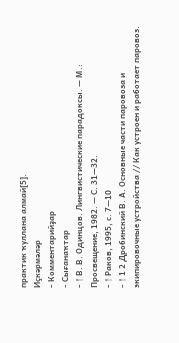практик ҡуллана алмай[5].
Иҫкәрмәләр
- Комментарийҙар
- Сығанаҡтар
- ↑ В. В. Одинцов. Лингвистические парадоксы. — М.: Просвещение, 1982. — С. 31—32.
- ↑ Раков, 1995, с. 7—10
- ↑ 1 2 Дробинский В. А. Основные части паровоза и экипировочные устройства // Как устроен и работает паровоз.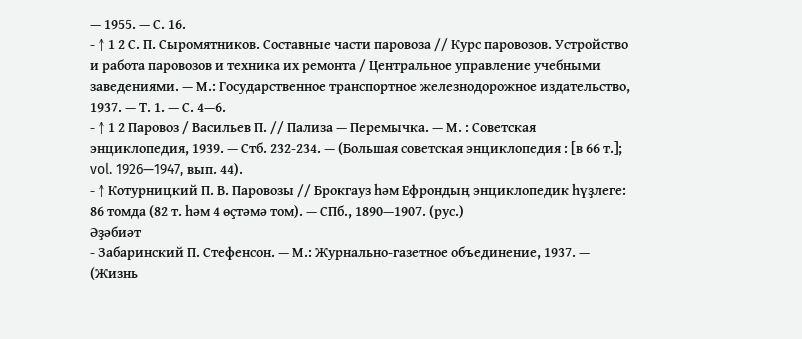— 1955. — С. 16.
- ↑ 1 2 С. П. Сыромятников. Составные части паровоза // Курс паровозов. Устройство и работа паровозов и техника их ремонта / Центральное управление учебными заведениями. — М.: Государственное транспортное железнодорожное издательство, 1937. — Т. 1. — С. 4—6.
- ↑ 1 2 Паровоз / Васильев П. // Пализа — Перемычка. — М. : Советская энциклопедия, 1939. — Стб. 232-234. — (Большая советская энциклопедия : [в 66 т.]; vol. 1926—1947, вып. 44).
- ↑ Котурницкий П. В. Паровозы // Брокгауз һәм Ефрондың энциклопедик һүҙлеге: 86 томда (82 т. һәм 4 өҫтәмә том). — СПб., 1890—1907. (рус.)
Әҙәбиәт
- Забаринский П. Стефенсон. — М.: Журнально-газетное объединение, 1937. — (Жизнь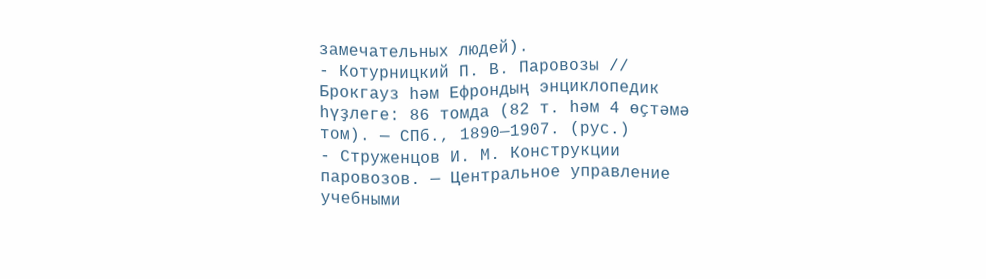замечательных людей).
- Котурницкий П. В. Паровозы // Брокгауз һәм Ефрондың энциклопедик һүҙлеге: 86 томда (82 т. һәм 4 өҫтәмә том). — СПб., 1890—1907. (рус.)
- Струженцов И. М. Конструкции паровозов. — Центральное управление учебными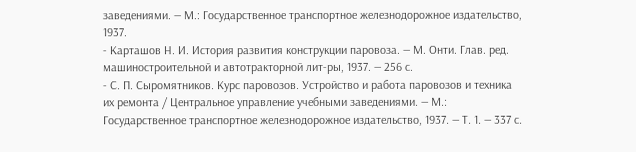заведениями. — М.: Государственное транспортное железнодорожное издательство, 1937.
- Карташов Н. И. История развития конструкции паровоза. — М. Онти. Глав. ред. машиностроительной и автотракторной лит-ры, 1937. — 256 с.
- С. П. Сыромятников. Курс паровозов. Устройство и работа паровозов и техника их ремонта / Центральное управление учебными заведениями. — М.: Государственное транспортное железнодорожное издательство, 1937. — Т. 1. — 337 с.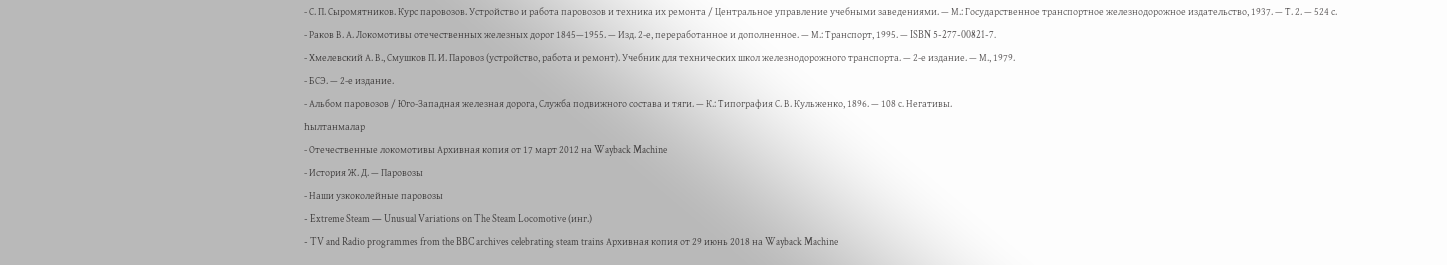- С. П. Сыромятников. Курс паровозов. Устройство и работа паровозов и техника их ремонта / Центральное управление учебными заведениями. — М.: Государственное транспортное железнодорожное издательство, 1937. — Т. 2. — 524 с.
- Раков В. А. Локомотивы отечественных железных дорог 1845—1955. — Изд. 2-е, переработанное и дополненное. — М.: Транспорт, 1995. — ISBN 5-277-00821-7.
- Хмелевский А. В., Смушков П. И. Паровоз (устройство, работа и ремонт). Учебник для технических школ железнодорожного транспорта. — 2-е издание. — М., 1979.
- БСЭ. — 2-е издание.
- Альбом паровозов / Юго-Западная железная дорога, Служба подвижного состава и тяги. — К.: Типография С. В. Кульженко, 1896. — 108 c. Негативы.
Һылтанмалар
- Отечественные локомотивы Архивная копия от 17 март 2012 на Wayback Machine
- История Ж. Д. — Паровозы
- Наши узкоколейные паровозы
- Extreme Steam — Unusual Variations on The Steam Locomotive (инг.)
- TV and Radio programmes from the BBC archives celebrating steam trains Архивная копия от 29 июнь 2018 на Wayback Machine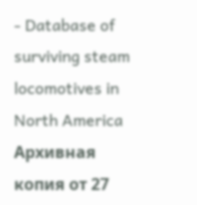- Database of surviving steam locomotives in North America Архивная копия от 27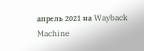апрель 2021 на Wayback Machine